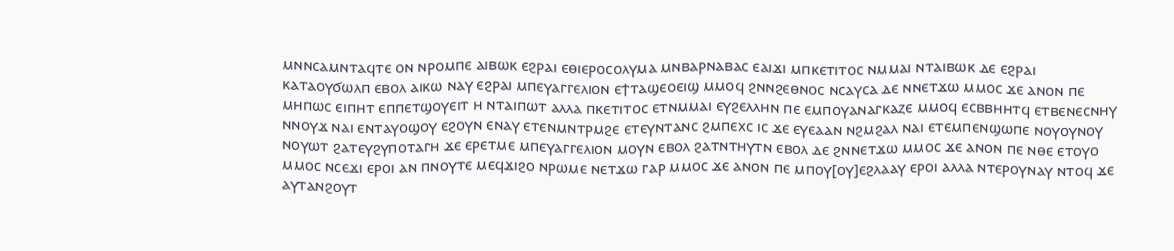ⲙⲛⲛⲥⲁⲙⲛⲧⲁϥⲧⲉ ⲟⲛ ⲛⲣⲟⲙⲡⲉ ⲁⲓⲃⲱⲕ ⲉϩⲣⲁⲓ ⲉⲑⲓⲉⲣⲟⲥⲟⲗⲩⲙⲁ ⲙⲛⲃⲁⲣⲛⲁⲃⲁⲥ ⲉⲁⲓϫⲓ ⲙⲡⲕⲉⲧⲓⲧⲟⲥ ⲛⲙⲙⲁⲓ ⲛⲧⲁⲓⲃⲱⲕ ⲇⲉ ⲉϩⲣⲁⲓ ⲕⲁⲧⲁⲟⲩϭⲱⲗⲡ ⲉⲃⲟⲗ ⲁⲓⲕⲱ ⲛⲁⲩ ⲉϩⲣⲁⲓ ⲙⲡⲉⲩⲁⲅⲅⲉⲗⲓⲟⲛ ⲉϯⲧⲁϣⲉⲟⲉⲓϣ ⲙⲙⲟϥ ϩⲛⲛϩⲉⲑⲛⲟⲥ ⲛⲥⲁⲩⲥⲁ ⲇⲉ ⲛⲛⲉⲧϫⲱ ⲙⲙⲟⲥ ϫⲉ ⲁⲛⲟⲛ ⲡⲉ ⲙⲏⲡⲱⲥ ⲉⲓⲡⲏⲧ ⲉⲡⲡⲉⲧϣⲟⲩⲉⲓⲧ ⲏ ⲛⲧⲁⲓⲡⲱⲧ ⲁⲗⲗⲁ ⲡⲕⲉⲧⲓⲧⲟⲥ ⲉⲧⲛⲙⲙⲁⲓ ⲉⲩϩⲉⲗⲗⲏⲛ ⲡⲉ ⲉⲙⲡⲟⲩⲁⲛⲁⲅⲕⲁⲍⲉ ⲙⲙⲟϥ ⲉⲥⲃⲃⲏⲏⲧϥ ⲉⲧⲃⲉⲛⲉⲥⲛⲏⲩ ⲛⲛⲟⲩϫ ⲛⲁⲓ ⲉⲛⲧⲁⲩⲟϣⲟⲩ ⲉϩⲟⲩⲛ ⲉⲛⲁⲩ ⲉⲧⲉⲛⲙⲛⲧⲣⲙϩⲉ ⲉⲧⲉⲩⲛⲧⲁⲛⲥ ϩⲙⲡⲉⲭⲥ ⲓⲥ ϫⲉ ⲉⲩⲉⲁⲁⲛ ⲛϩⲙϩⲁⲗ ⲛⲁⲓ ⲉⲧⲉⲙⲡⲉⲛϣⲱⲡⲉ ⲛⲟⲩⲟⲩⲛⲟⲩ ⲛⲟⲩⲱⲧ ϩⲁⲧⲉⲩϩⲩⲡⲟⲧⲁⲅⲏ ϫⲉ ⲉⲣⲉⲧⲙⲉ ⲙⲡⲉⲩⲁⲅⲅⲉⲗⲓⲟⲛ ⲙⲟⲩⲛ ⲉⲃⲟⲗ ϩⲁⲧⲛⲧⲏⲩⲧⲛ ⲉⲃⲟⲗ ⲇⲉ ϩⲛⲛⲉⲧϫⲱ ⲙⲙⲟⲥ ϫⲉ ⲁⲛⲟⲛ ⲡⲉ ⲛⲑⲉ ⲉⲧⲟⲩⲟ ⲙⲙⲟⲥ ⲛⲥⲉϫⲓ ⲉⲣⲟⲓ ⲁⲛ ⲡⲛⲟⲩⲧⲉ ⲙⲉϥϫⲓϩⲟ ⲛⲣⲱⲙⲉ ⲛⲉⲧϫⲱ ⲅⲁⲣ ⲙⲙⲟⲥ ϫⲉ ⲁⲛⲟⲛ ⲡⲉ ⲙⲡⲟⲩ[ⲟⲩ]ⲉϩⲗⲁⲁⲩ ⲉⲣⲟⲓ ⲁⲗⲗⲁ ⲛⲧⲉⲣⲟⲩⲛⲁⲩ ⲛⲧⲟϥ ϫⲉ ⲁⲩⲧⲁⲛϩⲟⲩⲧ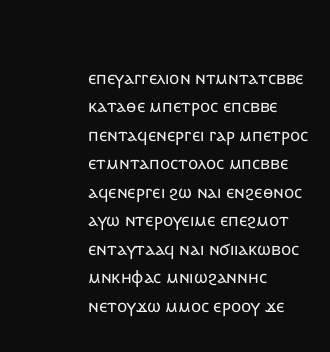ⲉⲡⲉⲩⲁⲅⲅⲉⲗⲓⲟⲛ ⲛⲧⲙⲛⲧⲁⲧⲥⲃⲃⲉ ⲕⲁⲧⲁⲑⲉ ⲙⲡⲉⲧⲣⲟⲥ ⲉⲡⲥⲃⲃⲉ ⲡⲉⲛⲧⲁϥⲉⲛⲉⲣⲅⲉⲓ ⲅⲁⲣ ⲙⲡⲉⲧⲣⲟⲥ ⲉⲧⲙⲛⲧⲁⲡⲟⲥⲧⲟⲗⲟⲥ ⲙⲡⲥⲃⲃⲉ ⲁϥⲉⲛⲉⲣⲅⲉⲓ ϩⲱ ⲛⲁⲓ ⲉⲛϩⲉⲑⲛⲟⲥ ⲁⲩⲱ ⲛⲧⲉⲣⲟⲩⲉⲓⲙⲉ ⲉⲡⲉϩⲙⲟⲧ ⲉⲛⲧⲁⲩⲧⲁⲁϥ ⲛⲁⲓ ⲛϭⲓⲓⲁⲕⲱⲃⲟⲥ ⲙⲛⲕⲏⲫⲁⲥ ⲙⲛⲓⲱϩⲁⲛⲛⲏⲥ ⲛⲉⲧⲟⲩϫⲱ ⲙⲙⲟⲥ ⲉⲣⲟⲟⲩ ϫⲉ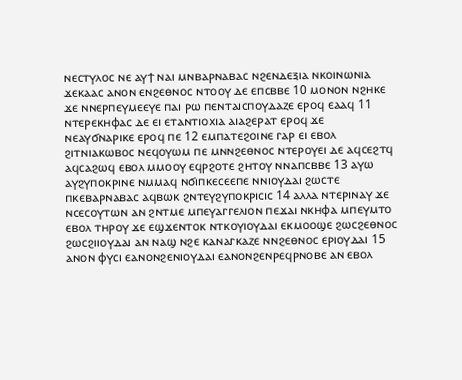ⲛⲉⲥⲧⲩⲗⲟⲥ ⲛⲉ ⲁⲩϯ ⲛⲁⲓ ⲙⲛⲃⲁⲣⲛⲁⲃⲁⲥ ⲛϩⲉⲛⲇⲉⲝⲓⲁ ⲛⲕⲟⲓⲛⲱⲛⲓⲁ ϫⲉⲕⲁⲁⲥ ⲁⲛⲟⲛ ⲉⲛϩⲉⲑⲛⲟⲥ ⲛⲧⲟⲟⲩ ⲇⲉ ⲉⲡⲥⲃⲃⲉ 10 ⲙⲟⲛⲟⲛ ⲛϩⲏⲕⲉ ϫⲉ ⲛⲛⲉⲣⲡⲉⲩⲙⲉⲉⲩⲉ ⲡⲁⲓ ⲣⲱ ⲡⲉⲛⲧⲁⲓⲥⲡⲟⲩⲇⲁⲍⲉ ⲉⲣⲟϥ ⲉⲁⲁϥ 11 ⲛⲧⲉⲣⲉⲕⲏⲫⲁⲥ ⲇⲉ ⲉⲓ ⲉⲧⲁⲛⲧⲓⲟⲭⲓⲁ ⲁⲓⲁϩⲉⲣⲁⲧ ⲉⲣⲟϥ ϫⲉ ⲛⲉⲁⲩϭⲛⲁⲣⲓⲕⲉ ⲉⲣⲟϥ ⲡⲉ 12 ⲉⲙⲡⲁⲧⲉϩⲟⲓⲛⲉ ⲅⲁⲣ ⲉⲓ ⲉⲃⲟⲗ ϩⲓⲧⲛⲓⲁⲕⲱⲃⲟⲥ ⲛⲉϥⲟⲩⲱⲙ ⲡⲉ ⲙⲛⲛϩⲉⲑⲛⲟⲥ ⲛⲧⲉⲣⲟⲩⲉⲓ ⲇⲉ ⲁϥⲥⲉϩⲧϥ ⲁϥⲥⲁϩⲱϥ ⲉⲃⲟⲗ ⲙⲙⲟⲟⲩ ⲉϥⲣϩⲟⲧⲉ ϩⲏⲧⲟⲩ ⲛⲛⲁⲡⲥⲃⲃⲉ 13 ⲁⲩⲱ ⲁⲩϩⲩⲡⲟⲕⲣⲓⲛⲉ ⲛⲙⲙⲁϥ ⲛϭⲓⲡⲕⲉⲥⲉⲉⲡⲉ ⲛⲛⲓⲟⲩⲇⲁⲓ ϩⲱⲥⲧⲉ ⲡⲕⲉⲃⲁⲣⲛⲁⲃⲁⲥ ⲁϥⲃⲱⲕ ϩⲛⲧⲉⲩϩⲩⲡⲟⲕⲣⲓⲥⲓⲥ 14 ⲁⲗⲗⲁ ⲛⲧⲉⲣⲓⲛⲁⲩ ϫⲉ ⲛⲥⲉⲥⲟⲩⲧⲱⲛ ⲁⲛ ϩⲛⲧⲙⲉ ⲙⲡⲉⲩⲁⲅⲅⲉⲗⲓⲟⲛ ⲡⲉϫⲁⲓ ⲛⲕⲏⲫⲁ ⲙⲡⲉⲩⲙⲧⲟ ⲉⲃⲟⲗ ⲧⲏⲣⲟⲩ ϫⲉ ⲉϣϫⲉⲛⲧⲟⲕ ⲛⲧⲕⲟⲩⲓⲟⲩⲇⲁⲓ ⲉⲕⲙⲟⲟϣⲉ ϩⲱⲥϩⲉⲑⲛⲟⲥ ϩⲱⲥϩⲓⲓⲟⲩⲇⲁⲓ ⲁⲛ ⲛⲁϣ ⲛϩⲉ ⲕⲁⲛⲁⲅⲕⲁⲍⲉ ⲛⲛϩⲉⲑⲛⲟⲥ ⲉⲣⲓⲟⲩⲇⲁⲓ 15 ⲁⲛⲟⲛ ⲫⲩⲥⲓ ⲉⲁⲛⲟⲛϩⲉⲛⲓⲟⲩⲇⲁⲓ ⲉⲁⲛⲟⲛϩⲉⲛⲣⲉϥⲣⲛⲟⲃⲉ ⲁⲛ ⲉⲃⲟⲗ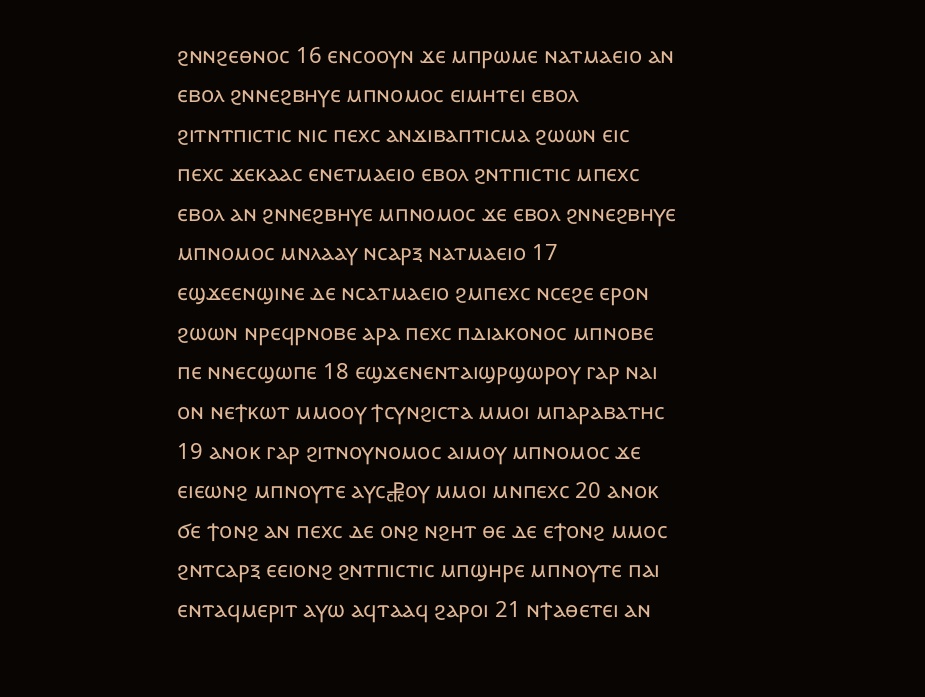ϩⲛⲛϩⲉⲑⲛⲟⲥ 16 ⲉⲛⲥⲟⲟⲩⲛ ϫⲉ ⲙⲡⲣⲱⲙⲉ ⲛⲁⲧⲙⲁⲉⲓⲟ ⲁⲛ ⲉⲃⲟⲗ ϩⲛⲛⲉϩⲃⲏⲩⲉ ⲙⲡⲛⲟⲙⲟⲥ ⲉⲓⲙⲏⲧⲉⲓ ⲉⲃⲟⲗ ϩⲓⲧⲛⲧⲡⲓⲥⲧⲓⲥ ⲛⲓⲥ ⲡⲉⲭⲥ ⲁⲛϫⲓⲃⲁⲡⲧⲓⲥⲙⲁ ϩⲱⲱⲛ ⲉⲓⲥ ⲡⲉⲭⲥ ϫⲉⲕⲁⲁⲥ ⲉⲛⲉⲧⲙⲁⲉⲓⲟ ⲉⲃⲟⲗ ϩⲛⲧⲡⲓⲥⲧⲓⲥ ⲙⲡⲉⲭⲥ ⲉⲃⲟⲗ ⲁⲛ ϩⲛⲛⲉϩⲃⲏⲩⲉ ⲙⲡⲛⲟⲙⲟⲥ ϫⲉ ⲉⲃⲟⲗ ϩⲛⲛⲉϩⲃⲏⲩⲉ ⲙⲡⲛⲟⲙⲟⲥ ⲙⲛⲗⲁⲁⲩ ⲛⲥⲁⲣⲝ ⲛⲁⲧⲙⲁⲉⲓⲟ 17 ⲉϣϫⲉⲉⲛϣⲓⲛⲉ ⲇⲉ ⲛⲥⲁⲧⲙⲁⲉⲓⲟ ϩⲙⲡⲉⲭⲥ ⲛⲥⲉϩⲉ ⲉⲣⲟⲛ ϩⲱⲱⲛ ⲛⲣⲉϥⲣⲛⲟⲃⲉ ⲁⲣⲁ ⲡⲉⲭⲥ ⲡⲇⲓⲁⲕⲟⲛⲟⲥ ⲙⲡⲛⲟⲃⲉ ⲡⲉ ⲛⲛⲉⲥϣⲱⲡⲉ 18 ⲉϣϫⲉⲛⲉⲛⲧⲁⲓϣⲣϣⲱⲣⲟⲩ ⲅⲁⲣ ⲛⲁⲓ ⲟⲛ ⲛⲉϯⲕⲱⲧ ⲙⲙⲟⲟⲩ ϯⲥⲩⲛϩⲓⲥⲧⲁ ⲙⲙⲟⲓ ⲙⲡⲁⲣⲁⲃⲁⲧⲏⲥ 19 ⲁⲛⲟⲕ ⲅⲁⲣ ϩⲓⲧⲛⲟⲩⲛⲟⲙⲟⲥ ⲁⲓⲙⲟⲩ ⲙⲡⲛⲟⲙⲟⲥ ϫⲉ ⲉⲓⲉⲱⲛϩ ⲙⲡⲛⲟⲩⲧⲉ ⲁⲩⲥ⳧ⲟⲩ ⲙⲙⲟⲓ ⲙⲛⲡⲉⲭⲥ 20 ⲁⲛⲟⲕ ϭⲉ ϯⲟⲛϩ ⲁⲛ ⲡⲉⲭⲥ ⲇⲉ ⲟⲛϩ ⲛϩⲏⲧ ⲑⲉ ⲇⲉ ⲉϯⲟⲛϩ ⲙⲙⲟⲥ ϩⲛⲧⲥⲁⲣⲝ ⲉⲉⲓⲟⲛϩ ϩⲛⲧⲡⲓⲥⲧⲓⲥ ⲙⲡϣⲏⲣⲉ ⲙⲡⲛⲟⲩⲧⲉ ⲡⲁⲓ ⲉⲛⲧⲁϥⲙⲉⲣⲓⲧ ⲁⲩⲱ ⲁϥⲧⲁⲁϥ ϩⲁⲣⲟⲓ 21 ⲛϯⲁⲑⲉⲧⲉⲓ ⲁⲛ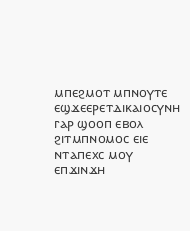ⲙⲡⲉϩⲙⲟⲧ ⲙⲡⲛⲟⲩⲧⲉ ⲉϣϫⲉⲉⲣⲉⲧⲇⲓⲕⲁⲓⲟⲥⲩⲛⲏ ⲅⲁⲣ ϣⲟⲟⲡ ⲉⲃⲟⲗ ϩⲓⲧⲙⲡⲛⲟⲙⲟⲥ ⲉⲓⲉ ⲛⲧⲁⲡⲉⲭⲥ ⲙⲟⲩ ⲉⲡϫⲓⲛϫⲏ